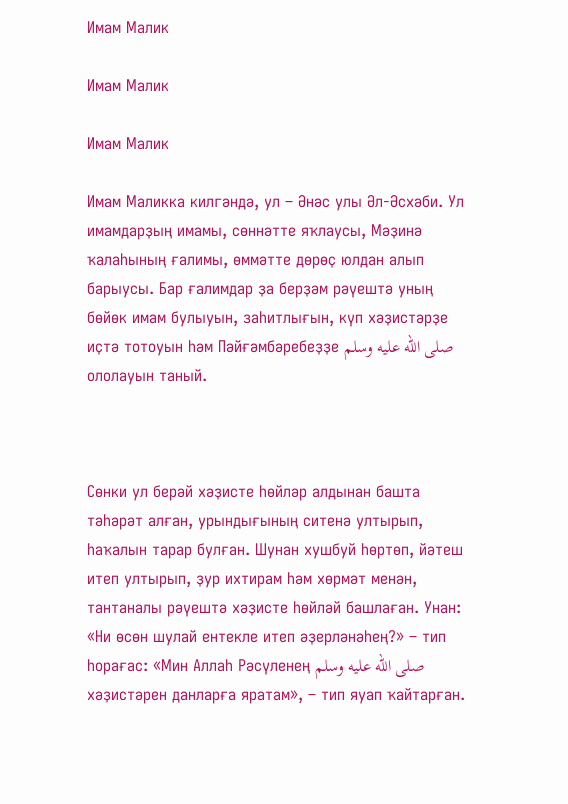Имам Малик

Имам Малик

Имам Малик

Имам Маликка килгәндә, ул – Әнәс улы Әл-Әсхәби. Ул имамдарҙың имамы, сөннәтте яҡлаусы, Мәҙинә ҡалаһының ғалимы, өммәтте дөрөҫ юлдан алып барыусы. Бар ғалимдар ҙа берҙәм рәүештә уның бөйөк имам булыуын, заһитлығын, күп хәҙистәрҙе иҫтә тотоуын һәм Пәйғәмбәребеҙҙе صلى الله عليه وسلم ололауын таный.



Сөнки ул берәй хәҙисте һөйләр алдынан башта тәһәрәт алған, урындығының ситенә ултырып, һаҡалын тарар булған. Шунан хушбуй һөртөп, йәтеш итеп ултырып, ҙур ихтирам һәм хөрмәт менән, тантаналы рәүештә хәҙисте һөйләй башлаған. Унан: «Ни өсөн шулай ентекле итеп әҙерләнәһең?» – тип һорағас: «Мин Аллаһ Рәсүленең صلى الله عليه وسلم хәҙистәрен данларға яратам», – тип яуап ҡайтарған.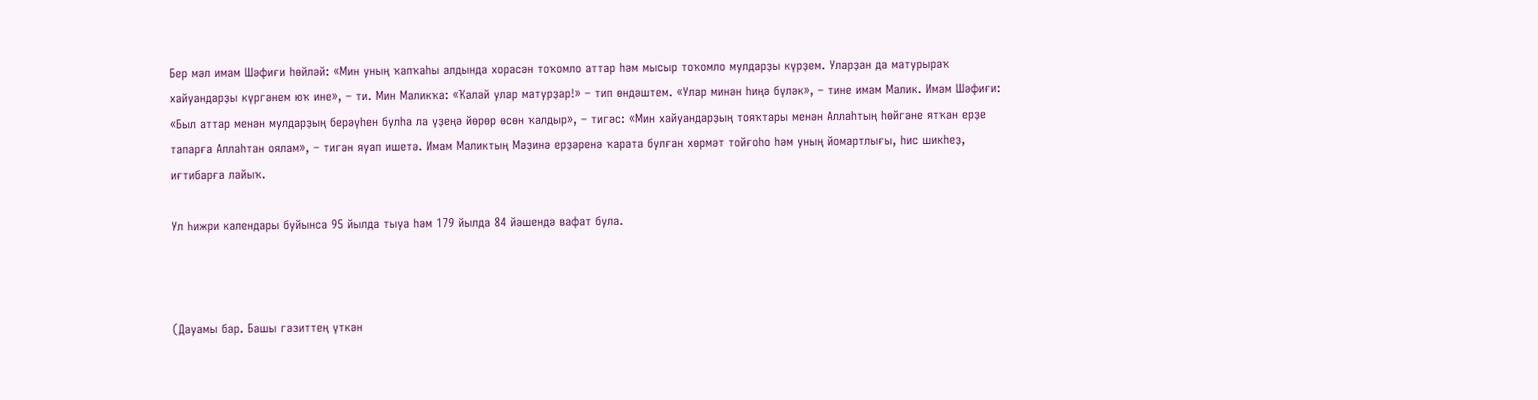Бер мәл имам Шәфиғи һөйләй: «Мин уның ҡапҡаһы алдында хорасән тоҡомло аттар һәм мысыр тоҡомло мулдарҙы күрҙем. Уларҙан да матурыраҡ хайуандарҙы күргәнем юҡ ине», – ти. Мин Маликҡа: «Ҡалай улар матурҙар!» – тип өндәштем. «Улар минән һиңә бүләк», – тине имам Малик. Имам Шәфиғи: «Был аттар менән мулдарҙың берәүһен булһа ла үҙеңә йөрөр өсөн ҡалдыр», – тигәс: «Мин хайуандарҙың тояҡтары менән Аллаһтың һөйгәне ятҡан ерҙе тапарға Аллаһтан оялам», – тигән яуап ишетә. Имам Маликтың Мәҙинә ерҙәренә ҡарата булған хөрмәт тойғоһо һәм уның йомартлығы, һис шикһеҙ, иғтибарға лайыҡ.

Ул Һижри календары буйынса 95 йылда тыуа һәм 179 йылда 84 йәшендә вафат була.



(Дауамы бар. Башы гәзиттең үткән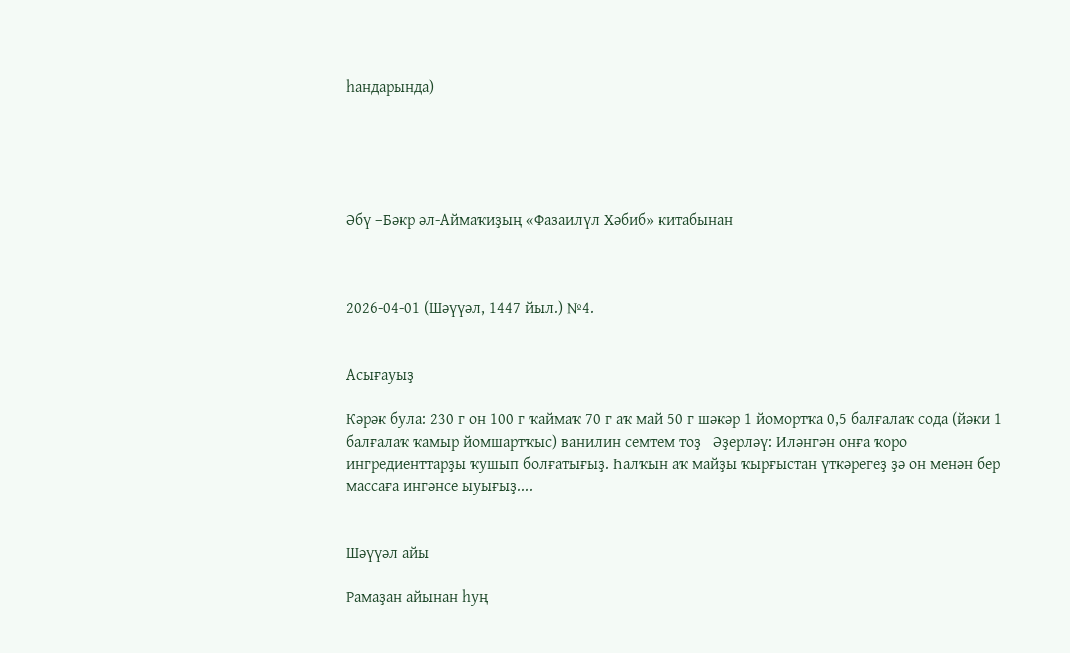һандарында)





Әбү –Бәкр әл-Аймаҡиҙың «Фазаилүл Хәбиб» китабынан



2026-04-01 (Шәүүәл, 1447 йыл.) №4.


Асығауыҙ

Кәрәк була: 230 г он 100 г ҡаймаҡ 70 г аҡ май 50 г шәкәр 1 йомортҡа 0,5 балғалаҡ сода (йәки 1 балғалаҡ ҡамыр йомшартҡыс) ванилин семтем тоҙ   Әҙерләү: Иләнгән онға ҡоро ингредиенттарҙы ҡушып болғатығыҙ. Һалҡын аҡ майҙы ҡырғыстан үткәрегеҙ ҙә он менән бер массаға ингәнсе ыуығыҙ....


Шәүүәл айы

Рамаҙан айынан һуң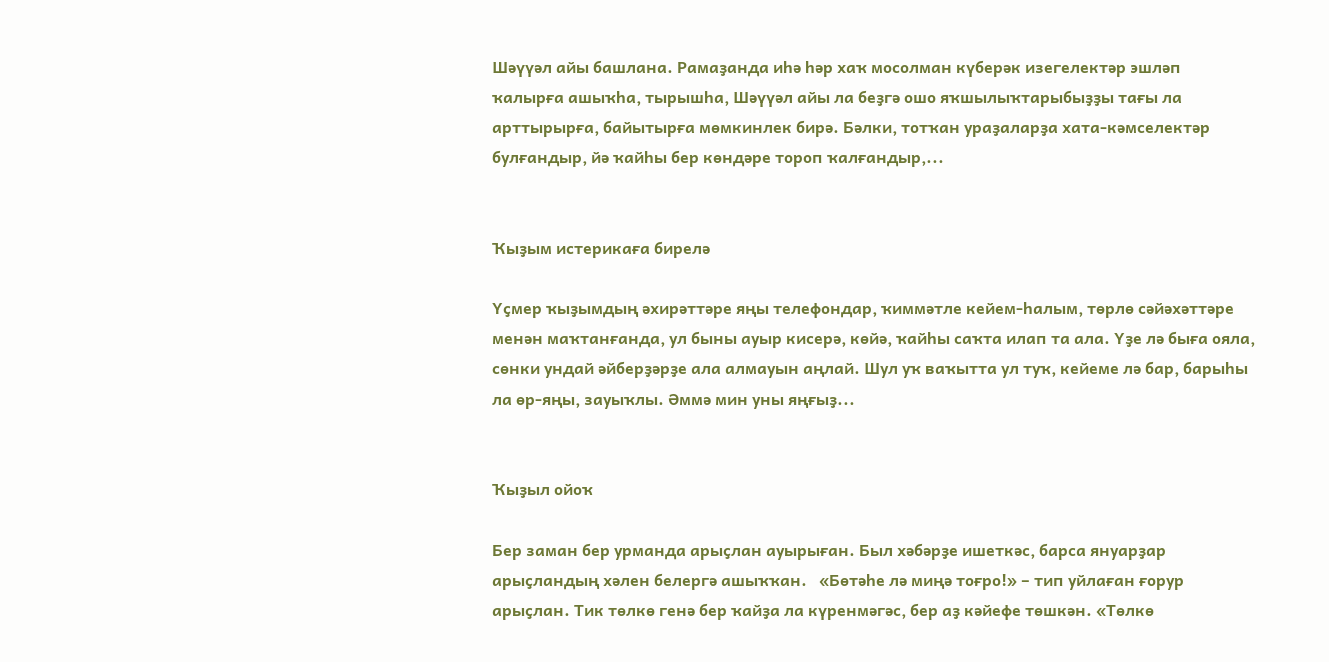Шәүүәл айы башлана. Рамаҙанда иһә һәр хаҡ мосолман күберәк изегелектәр эшләп ҡалырға ашыҡһа, тырышһа, Шәүүәл айы ла беҙгә ошо яҡшылыҡтарыбыҙҙы тағы ла арттырырға, байытырға мөмкинлек бирә. Бәлки, тотҡан ураҙаларҙа хата-кәмселектәр булғандыр, йә ҡайһы бер көндәре тороп ҡалғандыр,...


Ҡыҙым истерикаға бирелә

Үҫмер ҡыҙымдың әхирәттәре яңы телефондар, ҡиммәтле кейем-һалым, төрлө сәйәхәттәре менән маҡтанғанда, ул быны ауыр кисерә, көйә, ҡайһы саҡта илап та ала. Үҙе лә быға ояла, сөнки ундай әйберҙәрҙе ала алмауын аңлай. Шул уҡ ваҡытта ул туҡ, кейеме лә бар, барыһы ла өр-яңы, зауыҡлы. Әммә мин уны яңғыҙ...


Ҡыҙыл ойоҡ

Бер заман бер урманда арыҫлан ауырыған. Был хәбәрҙе ишеткәс, барса януарҙар арыҫландың хәлен белергә ашыҡҡан.   «Бөтәһе лә миңә тоғро!» – тип уйлаған ғорур арыҫлан. Тик төлкө генә бер ҡайҙа ла күренмәгәс, бер аҙ кәйефе төшкән. «Төлкө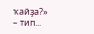ҡайҙа?» – тип...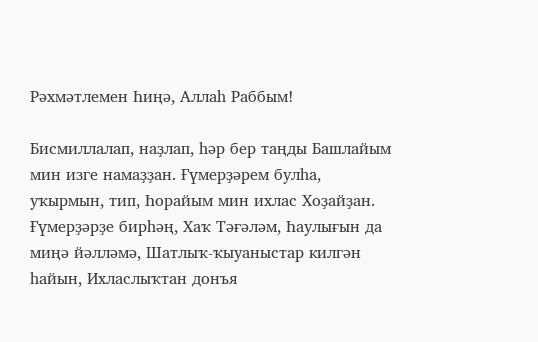Рәхмәтлемен Һиңә, Аллаһ Раббым!

Бисмиллалап, наҙлап, һәр бер таңды Башлайым мин изге намаҙҙан. Ғүмерҙәрем булһа, уҡырмын, тип, Һорайым мин ихлас Хоҙайҙан. Ғүмерҙәрҙе бирһәң, Хаҡ Тәғәләм, Һаулығын да миңә йәлләмә, Шатлыҡ-ҡыуаныстар килгән һайын, Ихласлыҡтан донъя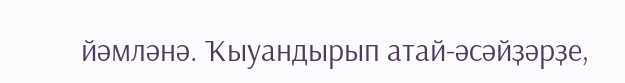йәмләнә. Ҡыуандырып атай-әсәйҙәрҙе,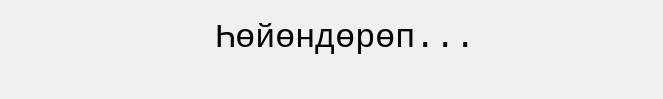Һөйөндөрөп...